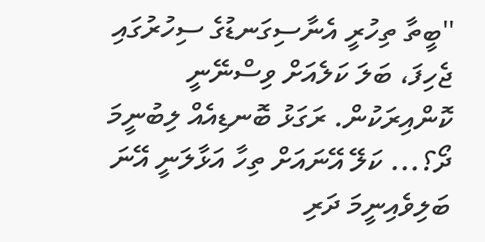''ބީތާ ތިހުރީ އެނާސިގަނޑުގެ ސިހުރުގައި ޖެހިފަ، ބަލަ ކަލެއަށް ވިސްނޭނީ ކޮންއިރަކުން. ރަގަޅު ބޮނޑިއެއް ލިބުނީމަ ދޯ؟... ކަލޭ އޭނައަށް ތިހާ އަޅާލަނީ އޭނަ ބަލިވެއިނީމަ ދަރި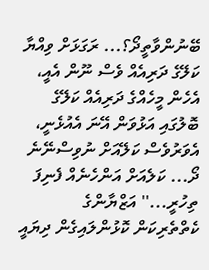ބޭނުންވާތީދޯ؟... ރަގަޅަށް ވިއްޔާ ކަލޭގެ ދަރިއެއް ވެސް ނޫން އެއީ، އެހެން މީހެއްގެ ދަރިއެއް ކަލޭގެ ބޮލުގައި އަޅުވަން އޭނަ އެއުޅެނީ، އެވަރުވެސް ކަލޭއަށް ނުވިސްނޭނެ ދޯ... ކަލެއަށް އަންހެނެއް ފެނިފަ ތިހުރީ...'' އަޒްޔާންގެ ކެތްތެރިކަން ކޮޅުންލައިގެން ދިޔައީ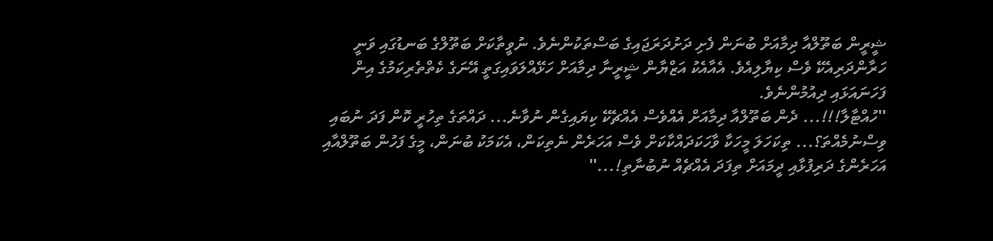ޝީރީން ބަތޫލްއާ ދިމާއަށް ބުނަން ފެށި ދަށުދަރަޖައިގެ ބަސްތަކުންނެވެ. ނުވީތާކަށް ބަތޫލްގެ ބަނޑުގައި ވަނީ ހަރާންދަރިއެކޭ ވެސް ކިޔާލިއެވެ. އެއާއެކު އަޒްޔާން ޝީރީނާ ދިމާއަށް ހަޅޭއްލަވައިގަތީ އޭނަގެ ކެތްތެރިކަމުގެ އިން ފަހަނައަޅައި ދިއުމުންނެވެ.
''ހުއްޓާލާ!!!... ދެން ބަތޫލްއާ ދިމާއަށް އެއްވެސް އެއްޗެކޭ ކިޔައިގެން ނުވާނެ... ދައްތަގެ ތިހުރީ ކޮން ފަދަ ނުބައި ވިސްނުމެއްތަ؟... ތިކަހަލަ މީހަކާ ވާހަކަދައްކާކަށް ވެސް އަހަރެން ނެތިކަން، އެކަމަކު ބުނަން، މީގެ ފަހުން ބަތޫލްއާއި އަހަރެންގެ ދަރިފުޅާއި ދީމައަށް ތިފަދަ އެއްޗެއް ނުބުނާތި!...''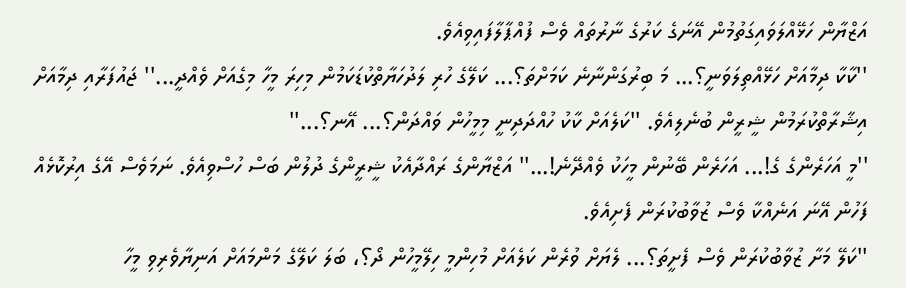އަޒްޔާން ހަޅޭއްލަވައިގަތުމުން އޭނަގެ ކަރުގެ ނާރުތައް ވެސް ފުއްޕާލާފައިވިއެވެ.
''ކާކާ ދިމާއަށް ހަޅޭއްތިލަވަނީ؟... މަ ބިރުގަންނާނެ ކަމަށްތަ؟... ކަލޭގެ ހުރި ލަދުހަޔާތްކުޑަކަމުން މިހިރަ މީހާ މިގެއަށް ވެއްދީ...'' ޖައުފަރާއި ދިމާއަށް އިޝާރާތްކުރަމުން ޝީރީން ބުނެލިއެވެ. ''ކަލެއަށް ކާކު ހުއްދަދިނީ މިމީހުން ވައްދަން؟... އޭނ؟...''
''މީ އަހަރެންގެ ގެ!... އަހަރެން ބޭނުން މީހަކު ވެއްދޭނެ!...'' އަޒްޔާންގެ ރައްދާއެކު ޝީރީންގެ ދުލުން ބަސް ހުސްވިއެވެ. ނަމަވެސް އޭގެ އިރުކޮޅެއް ފަހުން އޭނަ އަނެއްކާ ވެސް ޒުވާބުކުރަން ފެށިއެވެ.
''ކަލޭ މަށާ ޒުވާބުކުރަން ވެސް ފެށީތަ؟... ލެޔަށް ވުރެން ކަލެއަށް މުހިންމީ ހިލޭމީހުން ދޯ؟، ބަލަ ކަލޭގެ މަންމައަށް އަނިޔާވެރިވި މީހާ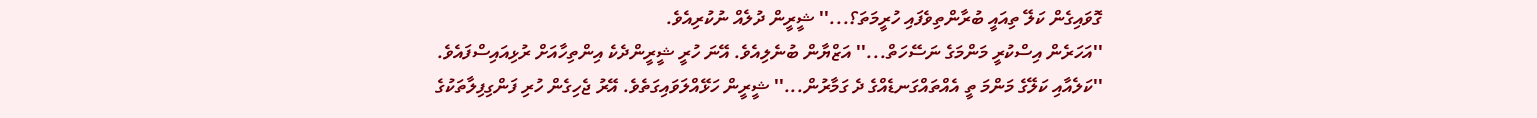ގޮވައިގެން ކަލޭ ތިއައީ ބުރާންތިވެފައި ހުރީމަތަ؟...'' ޝީރީން ދުލެއް ނުކުރިއެވެ.
''އަހަރެން އިސްކުރީ މަންމަގެ ނަސޭހަތް...'' އަޒްޔާން ބުނެލިއެވެ. އޭނަ ހުރީ ޝީރީންދެކެ އިންތިހާއަށް ރުޅިއައިސްފައެވެ.
''ކަލެއާއި ކަލޭގެ މަންމަ ތީ އެއްތައްގަނޑެއްގެ ދެ ގަމާރުން...'' ޝީރީން ހަޅޭއްލަވައިގަތެވެ. އޭރު ޖެހިގެން ހުރި ފަންގިފިލާތަކުގެ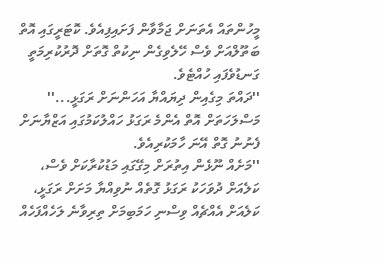މީހުންތައް އެތަނަށް ޖަމާވާން ފަށައިފިއެވެ. ކޮޓަރީގައި އޮތް ބަތޫލްއަށް ވެސް ހޭލެވިގެން ނިކުތް ގޮތަށް ދޮރުކުރިމަތީ ގަނޑުވެފައި ހުއްޓެވެ.
''ދައްތަ މިގެއިން ދިޔައްޔާ އަހަންނަށް ރަގަޅީ...'' މަސްލަހަތަށް އޮތް އެންމެ ރަގަޅު ހައްލުކަމުގައި އަޒްޔާނަށް ފެނުނު ގޮތް އޭނަ ހާމަކުރިއެވެ.
''މަށެއް ނޫޅެން އިތުރަށް މިގޭގައި މަޑުކުރާކަށް ވެސް، ކަލެއަށް ދުވަހަކު ރަގަޅު ގޮތެއް ނުވިއްޔާ މަށަށް ރަގަޅީ، ކަލެއަށް އެއްޗެއް ވިސްނި ހަމަބިމަށް ތިރިވާނެ ލަހެއްފަހެއް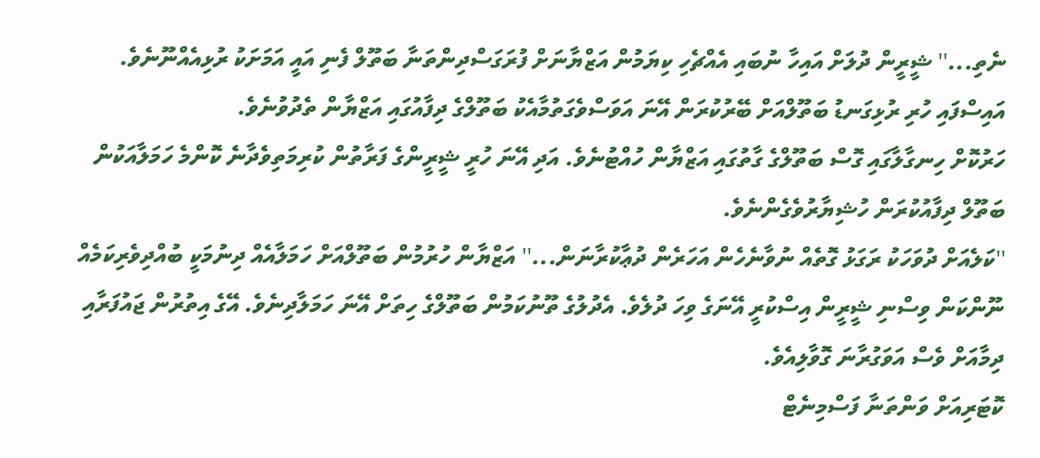ނެތި...'' ޝީރީން ދުލަށް އައިހާ ނުބައި އެއްޗެހި ކިޔަމުން އަޒްޔާނަށް ފުރަގަސްދިންތަނާ ބަތޫލް ފެނި އައީ އަމަށަކު ރުޅިއެއްނޫނެވެ. އައިސްފައި ހުރި ރުޅިގަނޑު ބަތޫލްއަށް ބޭރުކުރަން އޭނަ އަވަސްވެގަތުމާއެކު ބަތޫލްގެ ދިފާއުގައި އަޒްޔާން ތެދުވުނެވެ.
ހަރުކޮށް ހިނގާލާގައި ގޮސް ބަތޫލްގެ ގާތުގައި އަޒްޔާން ހުއްޓުނެވެ. އަދި އޭނަ ހުރީ ޝީރީންގެ ފަރާތުން ކުރިމަތިވެދާނެ ކޮންމެ ހަމަލާއަކުން ބަތޫލް ދިފާއުކުރަން ހުޝިޔާރުވެގެންނެވެ.
''ކަލެއަށް ދުވަހަކު ރަގަޅު ގޮތެއް ނުވާނެހެން އަހަރެން ދުޢާކުރާނަން...'' އަޒްޔާން ހުރުމުން ބަތޫލްއަށް ހަމަލާއެއް ދިނުމަކީ ބުއްދިވެރިކަމެއް ނޫންކަން ވިސްނި ޝީރީން އިސްކުރީ އޭނަގެ ވިހަ ދުލެވެ. އެދުލުގެ ތޫނުކަމުން ބަތޫލްގެ ހިތަށް އޭނަ ހަމަލާދިނެވެ. އޭގެ އިތުރުން ޖައުފަރާއި ދިމާއަށް ވެސް އަވަގުރާނަ ގޮވާލިއެވެ.
ކޮޓަރިއަށް ވަންތަނާ ފަސްމިނެޓް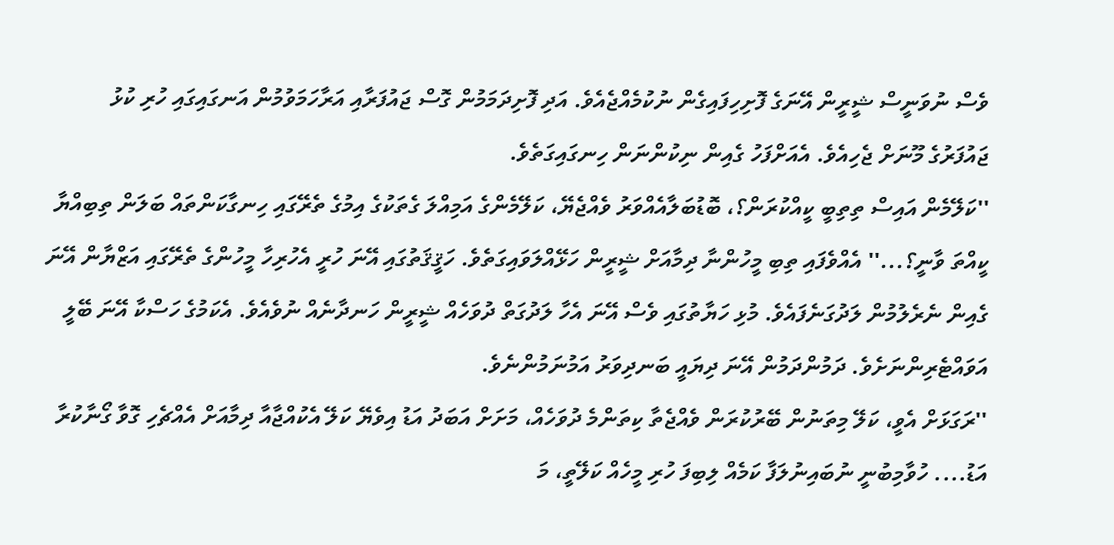ވެސް ނުވަނީސް ޝީރީން އޭނަގެ ފޮށިހިފައިގެން ނުކުމެއްޖެއެވެ. އަދި ފޮށިދަމަމުން ގޮސް ޖައުފަރާއި އަރާހަމަވުމުން އަނގައިގައި ހުރި ކުޅު ޖައުފަރުގެ މޫނަށް ޖެހިއެވެ. އެއަށްފަހު ގެއިން ނިކުންނަން ހިނގައިގަތެވެ.
''ކަލޭމެން އައިސް ތިތިބީ ކީއްކުރަން؟، ބޮޑުބަލާއެއްވަރު ވެއްޖެޔޭ، ކަލޭމެންގެ އަމިއްލަ ގެތަކުގެ އިމުގެ ތެރޭގައި ހިނގާކަންތައް ބަލަން ތިބިއްޔާ ކީއްތަ ވާނީ؟...'' އެއްވެފައި ތިބި މީހުންނާ ދިމާއަށް ޝީރީން ހަޅޭއްލަވައިގަތެވެ. ހަޤީޤަތުގައި އޭނަ ހުރީ އެހުރިހާ މީހުންގެ ތެރޭގައި އަޒްޔާން އޭނަ ގެއިން ނެރެލުމުން ލަދުގަނެފައެވެ. މުޅި ހަޔާތުގައި ވެސް އޭނަ އެހާ ލަދުގަތް ދުވަހެއް ޝީރީން ހަނދާނެއް ނުވެއެވެ. އެކަމުގެ ހަސްކާ އޭނަ ބޭލީ އަވައްޓެރިންނަށެވެ. ދަމުންދަމުން އޭނަ ދިޔައީ ބަނދިވަރު އަމުނަމުންނެވެ.
''ރަގަޅަށް އެވީ، ކަލޭ މިތަނުން ބޭރުކުރަން ވެއްޖެތާ ކިތަންމެ ދުވަހެއް، މަށަށް އަބަދު އަޑު އިވެޔޭ ކަލޭ އެކުއްޖާއާ ދިމާއަށް އެއްޗެހި ގޮވާ ގޯނާކުރާ އަޑު.... ހުވާމިބުނީ ނުބައިނުލަފާ ކަމެއް ލިބިފަ ހުރި މީހެއް ކަލޭތީ، މަ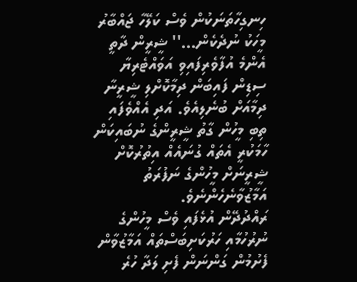ހިނގިހާތަނަކުން ވެސް ކަލޭހާ ޖައްބާރު މީހަކު ނުދެކެން...'' ޝީރީން ދާތީ އެންމެ އުފާވެރިފައިވި އަވައްޓެރިޔާ ސިޑިން ފައިބަން ދިމާކޮށްލި ޝީރީނާ ދިމާއަށް ބުނެލިއެވެ. އަދި އެއްވެފައި ތިބި މީހުން ގާތު ޝީރީންގެ ނުބައިކަން ހާމަކުރީ އެތައް ގުނައެއް އިތުރުކޮށް ޝީރީނަށް މީހުންގެ ނަފުރަތު އަމާޒުވާނެހެންނެވެ.
ރައްދުދޭން އުޅެފައި ވެސް މީހުންގެ ނުރުހުމާއި ހަރުކަށިބަސްތައް އަމާޒުވާން ފެށުމުން ގަންނަން ފެށި ލަދާ ހުރެ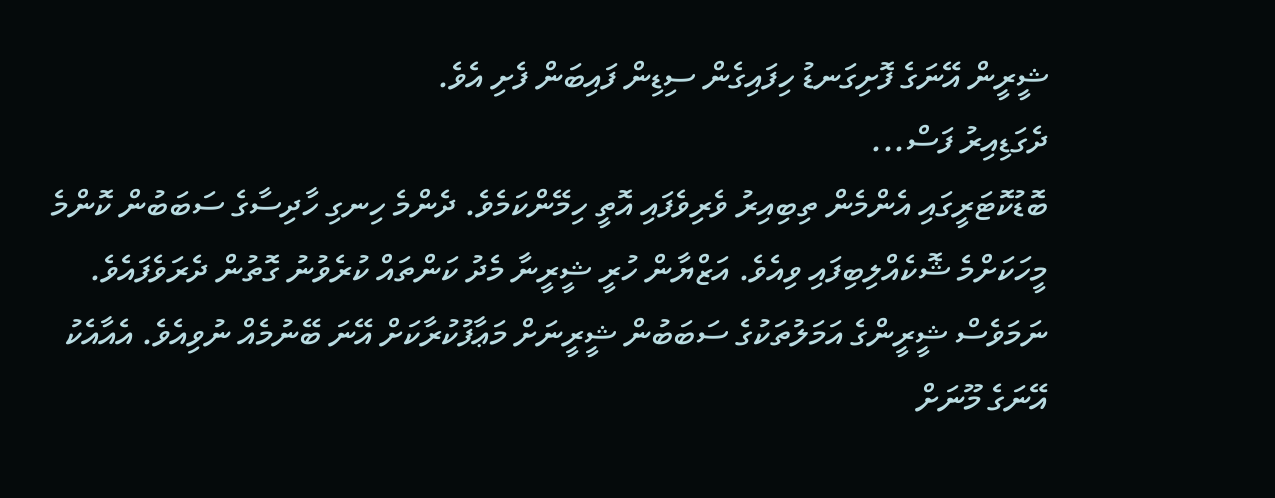ޝީރީން އޭނަގެ ފޮށިގަނޑު ހިފައިގެން ސިޑިން ފައިބަން ފެށި އެވެ.
ދެގަޑިއިރު ފަސް...
ބޮޑުކޮޓަރީގައި އެންމެން ތިބިއިރު ވެރިވެފައި އޮތީ ހިމޭންކަމެވެ. ދެންމެ ހިނގި ހާދިސާގެ ސަބަބުން ކޮންމެ މީހަކަށްމެ ޝޮކެއްލިބިފައި ވިއެވެ. އަޒްޔާން ހުރީ ޝީރީނާ މެދު ކަންތައް ކުރެވުނު ގޮތުން ދެރަވެފައެވެ. ނަމަވެސް ޝީރީންގެ އަމަލުތަކުގެ ސަބަބުން ޝީރީނަށް މަޢާފުކުރާކަށް އޭނަ ބޭނުމެއް ނުވިއެވެ. އެއާއެކު އޭނަގެ މޫނަށް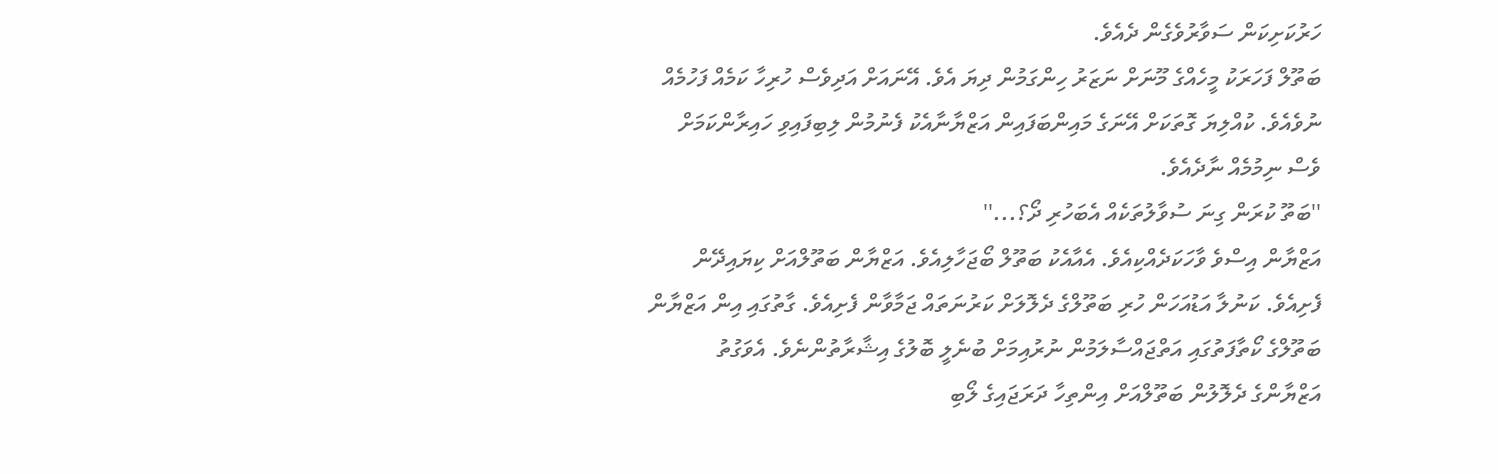ހަރުކަށިކަން ސަވާރުވެގެން ދެއެވެ.
ބަތޫލް ފަހަރަކު މީހެއްގެ މޫނަށް ނަޒަރު ހިންގަމުން ދިޔަ އެވެ. އޭނައަށް އަދިވެސް ހުރިހާ ކަމެއް ފަހުމެއް ނުވެއެވެ. ކުއްލިޔަ ގޮތަކަށް އޭނަގެ މައިންބަފައިން އަޒްޔާނާއެކު ފެނުމުން ލިބިފައިވި ހައިރާންކަމަށް ވެސް ނިމުމެއް ނާދެއެވެ.
''ބަތޫ ކުރަން ގިނަ ސުވާލުތަކެއް އެބަހުރި ދޯ؟...''
އަޒްޔާން އިސްވެ ވާހަކަދެއްކިއެވެ. އެއާއެކު ބަތޫލް ބޯޖަހާލިއެވެ. އަޒްޔާން ބަތޫލްއަށް ކިޔައިދޭން ފެށިއެވެ. ކަނުލާ އަޑުއަހަން ހުރި ބަތޫލްގެ ދެލޮލަށް ކަރުނަތައް ޖަމާވާން ފެށިއެވެ. ގާތުގައި އިން އަޒްޔާން ބަތޫލްގެ ކޯތާފަތުގައި އަތްޖައްސާލަމުން ނުރުއިމަށް ބުނެލީ ބޮލުގެ އިޝާރާތުންނެވެ. އެވަގުތު އަޒްޔާންގެ ދެލޮލުން ބަތޫލްއަށް އިންތިހާ ދަރަޖައިގެ ލޯބި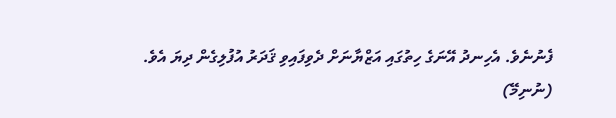ފެނުނެވެ. އެހިނދު އޭނަގެ ހިތުގައި އަޒްޔާނަށް ދެވިފައިވި ޤަދަރު އުފުލިގެން ދިޔަ އެވެ.
(ނުނިމޭ)